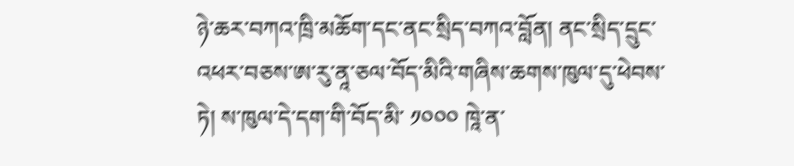ཉེ་ཆར་བཀའ་ཁྲི་མཆོག་དང་ནང་སྲིད་བཀའ་བློན། ནང་སྲིད་དྲུང་འཕར་བཅས་ཨ་རུ་ནཱ་ཅལ་བོད་མིའི་གཞིས་ཆགས་ཁུལ་དུ་ཕེབས་ཏེ། ས་ཁུལ་དེ་དག་གི་བོད་མི་ ༡༠༠༠ ཁཱེ་ན་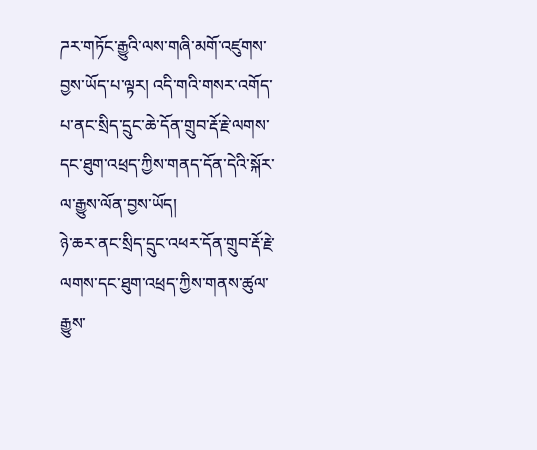ཌར་གཏོང་རྒྱུའི་ལས་གཞི་མགོ་འཛུགས་བྱས་ཡོད་པ་ལྟར། འདི་གའི་གསར་འགོད་པ་ནང་སྲིད་དྲུང་ཆེ་དོན་གྲུབ་རྡོ་རྗེ་ལགས་དང་ཐུག་འཕྲད་ཀྱིས་གནད་དོན་དེའི་སྐོར་ལ་རྒྱུས་ལོན་བྱས་ཡོད།
ཉེ་ཆར་ནང་སྲིད་དྲུང་འཕར་དོན་གྲུབ་རྡོ་རྗེ་ལགས་དང་ཐུག་འཕྲད་ཀྱིས་གནས་ཚུལ་རྒྱུས་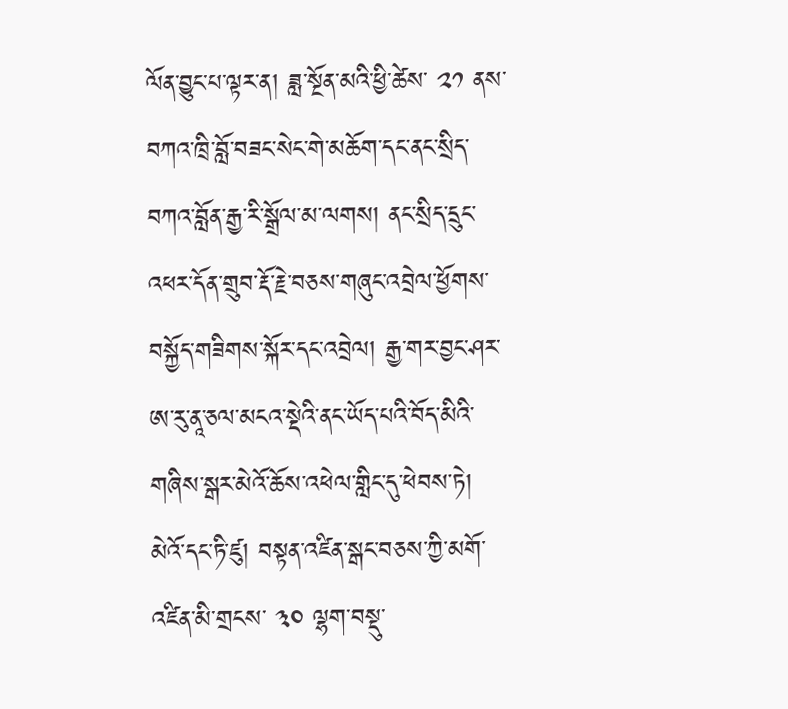ལོན་བྱུང་པ་ལྟར་ན། ཟླ་སྔོན་མའི་ཕྱི་ཚེས་ ༢༡ ནས་བཀའ་ཁྲི་བློ་བཟང་སེང་གེ་མཆོག་དང་ནང་སྲིད་བཀའ་བློན་རྒྱ་རི་སྒྲོལ་མ་ལགས། ནང་སྲིད་དྲུང་འཕར་དོན་གྲུབ་རྡོ་རྗེ་བཅས་གཞུང་འབྲེལ་ཕྱོགས་བསྐྱོད་གཟིགས་སྐོར་དང་འབྲེལ། རྒྱ་གར་བྱང་ཤར་ཨ་རུ་ནཱ་ཅལ་མངའ་སྡེའི་ནང་ཡོད་པའི་བོད་མིའི་གཞིས་སྒར་མེའོ་ཆོས་འཕེལ་གླིང་དུ་ཕེབས་ཏེ། མེའོ་དང་ཏི་ཛུ། བསྟན་འཛིན་སྒང་བཅས་ཀྱི་མགོ་འཛིན་མི་གྲངས་ ༣༠ ལྷག་བསྡུ་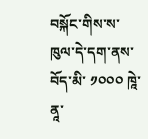བསྐོང་གིས་ས་ཁུལ་དེ་དག་ནས་བོད་མི་ ༡༠༠༠ ཁཱེ་ནཱ་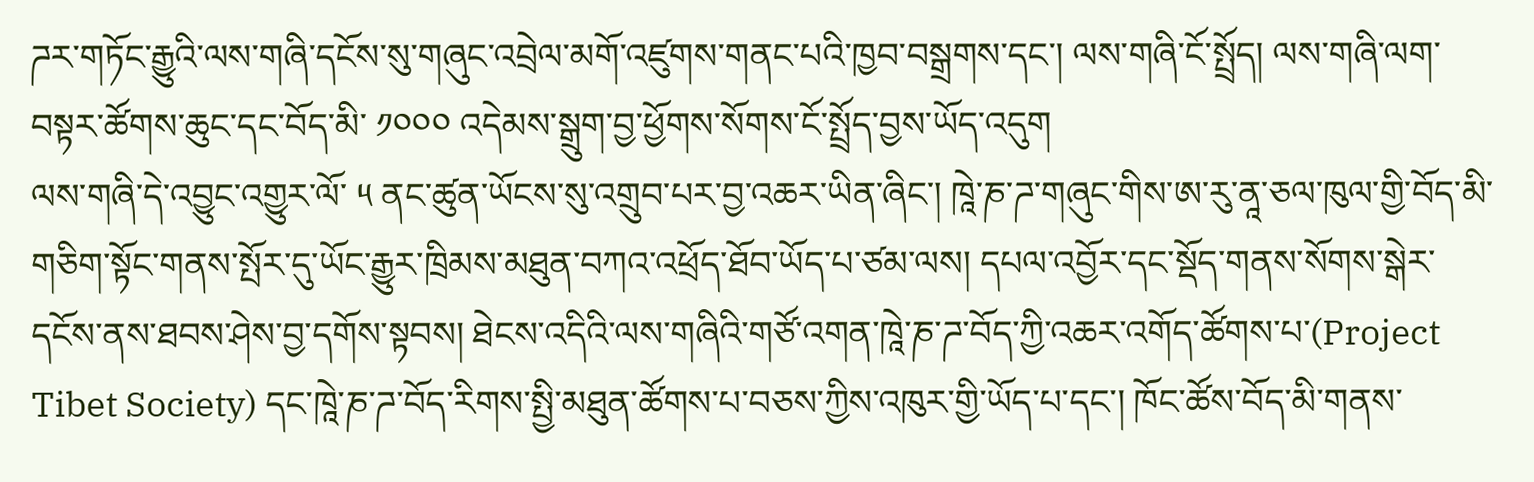ཌར་གཏོང་རྒྱུའི་ལས་གཞི་དངོས་སུ་གཞུང་འབྲེལ་མགོ་འཛུགས་གནང་པའི་ཁྱབ་བསྒྲགས་དང་། ལས་གཞི་ངོ་སྤྲོད། ལས་གཞི་ལག་བསྟར་ཚོགས་ཆུང་དང་བོད་མི་ ༡༠༠༠ འདེམས་སྒྲུག་བྱ་ཕྱོགས་སོགས་ངོ་སྤྲོད་བྱས་ཡོད་འདུག
ལས་གཞི་དེ་འབྱུང་འགྱུར་ལོ་ ༥ ནང་ཚུན་ཡོངས་སུ་འགྲུབ་པར་བྱ་འཆར་ཡིན་ཞིང་། ཁཱེ་ཎ་ཌ་གཞུང་གིས་ཨ་རུ་ནཱ་ཅལ་ཁུལ་གྱི་བོད་མི་གཅིག་སྟོང་གནས་སྤོར་དུ་ཡོང་རྒྱུར་ཁྲིམས་མཐུན་བཀའ་འཕྲོད་ཐོབ་ཡོད་པ་ཙམ་ལས། དཔལ་འབྱོར་དང་སྡོད་གནས་སོགས་སྒེར་དངོས་ནས་ཐབས་ཤེས་བྱ་དགོས་སྟབས། ཐེངས་འདིའི་ལས་གཞིའི་གཙོ་འགན་ཁཱེ་ཎ་ཌ་བོད་ཀྱི་འཆར་འགོད་ཚོགས་པ་(Project Tibet Society) དང་ཁཱེ་ཎ་ཌ་བོད་རིགས་སྤྱི་མཐུན་ཚོགས་པ་བཅས་ཀྱིས་འཁུར་གྱི་ཡོད་པ་དང་། ཁོང་ཚོས་བོད་མི་གནས་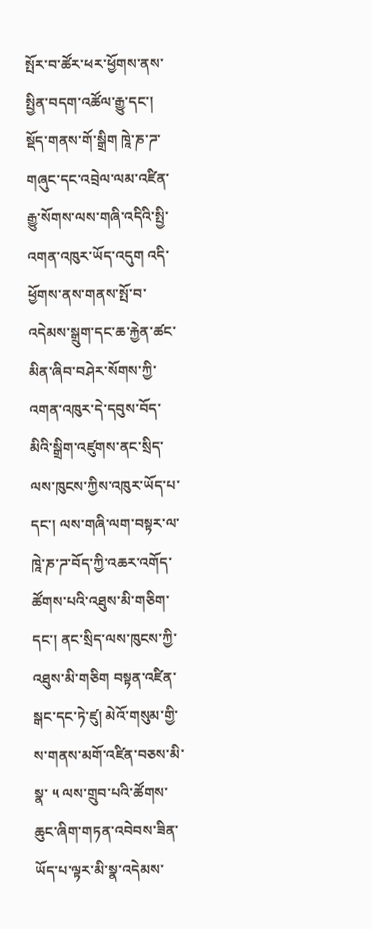སྤོར་བ་ཚོར་ཕར་ཕྱོགས་ནས་སྤྱིན་བདག་འཚོལ་རྒྱུ་དང་། སྡོད་གནས་གོ་སྒྲིག ཁཱེ་ཎ་ཌ་གཞུང་དང་འབྲེལ་ལམ་འཛིན་རྒྱུ་སོགས་ལས་གཞི་འདིའི་སྤྱི་འགན་འཁུར་ཡོད་འདུག འདི་ཕྱོགས་ནས་གནས་སྤོ་བ་འདེམས་སྒྲུག་དང་ཆ་རྐྱེན་ཚང་མིན་ཞིབ་བཤེར་སོགས་ཀྱི་འགན་འཁུར་དེ་དབུས་བོད་མིའི་སྒྲིག་འཛུགས་ནང་སྲིད་ལས་ཁུངས་ཀྱིས་འཁུར་ཡོད་པ་དང་། ལས་གཞི་ལག་བསྟར་ལ་ཁཱེ་ཎ་ཌ་བོད་ཀྱི་འཆར་འགོད་ཚོགས་པའི་འཐུས་མི་གཅིག་དང་། ནང་སྲིད་ལས་ཁུངས་ཀྱི་འཐུས་མི་གཅིག བསྟན་འཛིན་སྒང་དང་ཏེ་ཛུ། མེའོ་གསུམ་གྱི་ས་གནས་མགོ་འཛིན་བཅས་མི་སྣ་ ༥ ལས་གྲུབ་པའི་ཚོགས་ཆུང་ཞིག་གཏན་འབེབས་ཟིན་ཡོད་པ་ལྟར་མི་སྣ་འདེམས་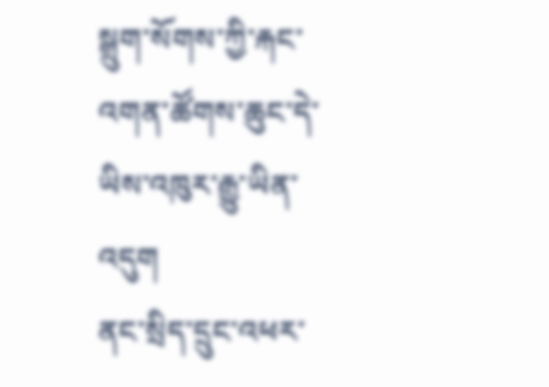སྒྲུག་སོགས་ཀྱི་རྐང་འགན་ཚོགས་ཆུང་དེ་ཡིས་འཁུར་རྒྱུ་ཡིན་འདུག
ནང་སྲིད་དྲུང་འཕར་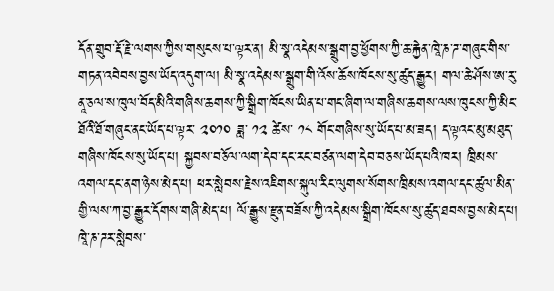དོན་གྲུབ་རྡོ་རྗེ་ལགས་ཀྱིས་གསུངས་པ་ལྟར་ན། མི་སྣ་འདེམས་སྒྲུག་བྱ་ཕྱོགས་ཀྱི་ཆ་རྐྱེན་ཁཱེ་ཎ་ཌ་གཞུང་གིས་གཏན་འབེབས་བྱས་ཡོད་འདུག་ལ། མི་སྣ་འདེམས་སྒྲུག་གི་འོས་ཆོས་ཁོངས་སུ་ཚུད་རྒྱུར། གལ་ཆེ་ཤོས་ཨ་རུ་ནཱ་ཅལ་ས་ཁུལ་བོད་མིའི་གཞིས་ཆགས་ཀྱི་སྒྲིག་ཁོངས་ཡིན་པ་གང་ཞིག་ལ་གཞིས་ཆགས་ལས་ཁུངས་ཀྱི་མིང་ཐོའི་ཐོ་གཞུང་ནང་ཡོད་པ་ལྟར་ ༢༠༡༠ ཟླ་ ༡༢ ཚེས་ ༡༨ གོང་གཞིས་སུ་ཡོད་པ་མ་ཟད། ད་ལྟའང་མུ་མཐུད་གཞིས་ཁོངས་སུ་ཡོད་པ། སྐྱབས་བཅོལ་ལག་དེབ་དང་རང་བཙན་ལག་དེབ་བཅས་ཡོད་པའི་ཁར། ཁྲིམས་འགལ་དང་ནག་ཉེས་མེད་པ། ཕར་སླེབས་རྗེས་འཇིགས་སྐུལ་རིང་ལུགས་སོགས་ཁྲིམས་འགལ་དང་ཚུལ་མིན་གྱི་ལས་ཀ་བྱ་རྒྱུར་དོགས་གཞི་མེད་པ། ལོ་རྒྱུས་རྫུན་བཟོས་ཀྱི་འདེམས་སྒྲིག་ཁོངས་སུ་ཚུད་ཐབས་བྱས་མེད་པ། ཁཱེ་ཎ་ཌར་སླེབས་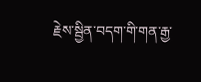རྗེས་སྦྱིན་བདག་གི་གན་རྒྱ་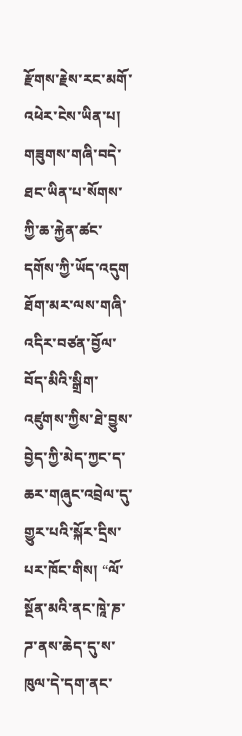རྫོགས་རྗེས་རང་མགོ་འཕེར་ངེས་ཡིན་པ། གཟུགས་གཞི་བདེ་ཐང་ཡིན་པ་སོགས་ཀྱི་ཆ་རྐྱེན་ཚང་དགོས་ཀྱི་ཡོད་འདུག
ཐོག་མར་ལས་གཞི་འདིར་བཙན་བྱོལ་བོད་མིའི་སྒྲིག་འཛུགས་ཀྱིས་ཐེ་བྱུས་བྱེད་ཀྱི་མེད་ཀྱང་ད་ཆར་གཞུང་འབྲེལ་དུ་གྱུར་པའི་སྐོར་དྲིས་པར་ཁོང་གིས། “ལོ་སྔོན་མའི་ནང་ཁཱེ་ཎ་ཌ་ནས་ཆེད་དུ་ས་ཁུལ་དེ་དག་ནང་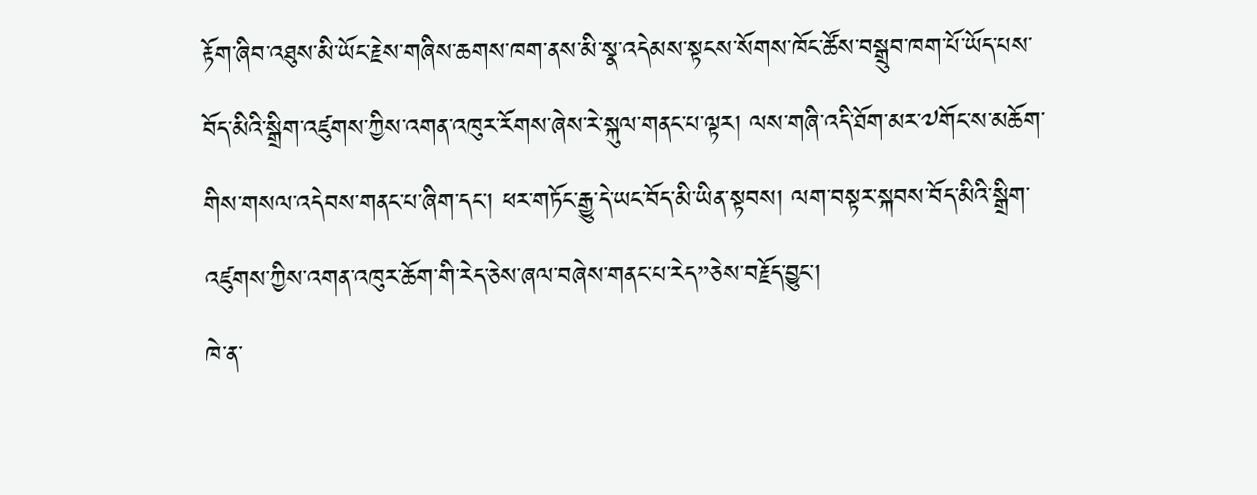རྟོག་ཞིབ་འཐུས་མི་ཡོང་རྗེས་གཞིས་ཆགས་ཁག་ནས་མི་སྣ་འདེམས་སྟངས་སོགས་ཁོང་ཚོས་བསྒྲུབ་ཁག་པོ་ཡོད་པས་བོད་མིའི་སྒྲིག་འཛུགས་ཀྱིས་འགན་འཁུར་རོགས་ཞེས་རེ་སྐུལ་གནང་པ་ལྟར། ལས་གཞི་འདི་ཐོག་མར་༧གོང་ས་མཆོག་གིས་གསལ་འདེབས་གནང་པ་ཞིག་དང་། ཕར་གཏོང་རྒྱུ་དེ་ཡང་བོད་མི་ཡིན་སྟབས། ལག་བསྟར་སྐབས་བོད་མིའི་སྒྲིག་འཛུགས་ཀྱིས་འགན་འཁུར་ཆོག་གི་རེད་ཅེས་ཞལ་བཞེས་གནང་པ་རེད”ཅེས་བརྗོད་བྱུང་།
ཁེ་ན་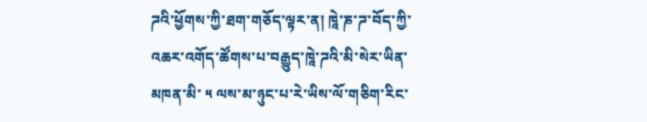ཌའི་ཕྱོགས་ཀྱི་ཐག་གཅོད་ལྟར་ན། ཁཱེ་ཎ་ཌ་བོད་ཀྱི་འཆར་འགོད་ཚོགས་པ་བརྒྱུད་ཁཱེ་ཌའི་མི་སེར་ཡིན་མཁན་མི་ ༥ ལས་མ་ཉུང་པ་རེ་ཡིས་ལོ་གཅིག་རིང་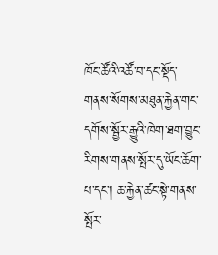ཁོང་ཚོའི་འཚོ་བ་དང་སྡོད་གནས་སོགས་མཐུན་རྐྱེན་གང་དགོས་སྦྱོར་རྒྱུའི་ཁེག་ཐག་བྱུང་རིགས་གནས་སྤོར་དུ་ཡོང་ཆོག་པ་དང་། ཆ་རྐྱེན་ཚང་སྟེ་གནས་སྤོར་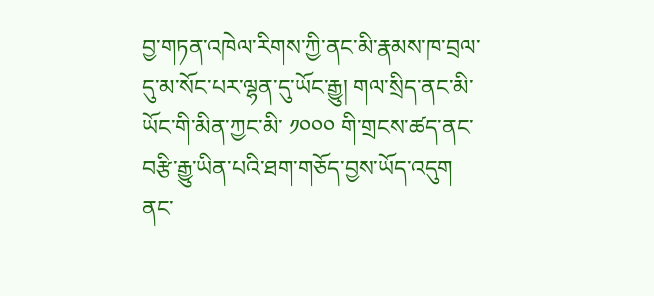བྱ་གཏན་འཁེལ་རིགས་ཀྱི་ནང་མི་རྣམས་ཁ་བྲལ་དུ་མ་སོང་པར་ལྷན་དུ་ཡོང་རྒྱུ། གལ་སྲིད་ནང་མི་ཡོང་གི་མིན་ཀྱང་མི་ ༡༠༠༠ གི་གྲངས་ཚད་ནང་བརྩི་རྒྱུ་ཡིན་པའི་ཐག་གཅོད་བྱས་ཡོད་འདུག ནང་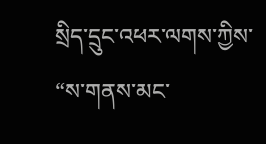སྲིད་དྲུང་འཕར་ལགས་ཀྱིས་ “ས་གནས་མང་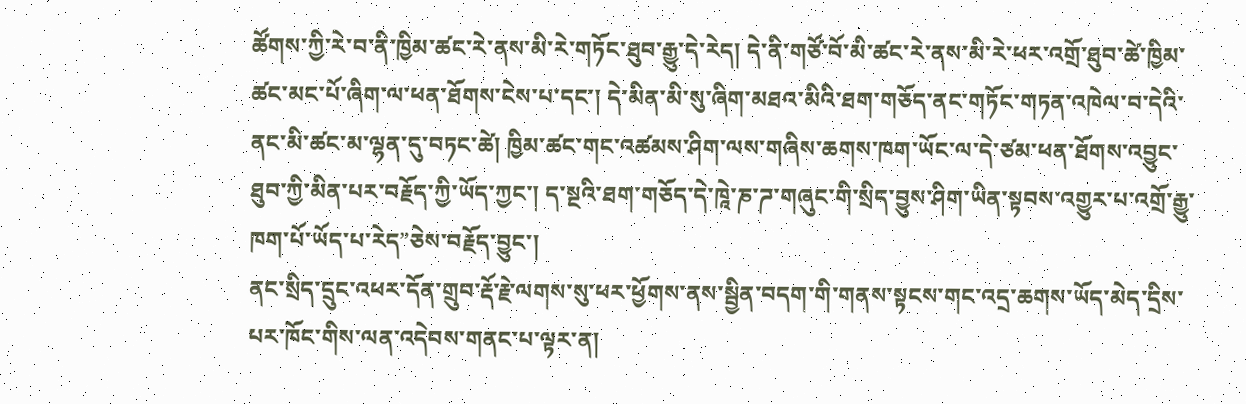ཚོགས་ཀྱི་རེ་བ་ནི་ཁྱིམ་ཚང་རེ་ནས་མི་རེ་གཏོང་ཐུབ་རྒྱུ་དེ་རེད། དེ་ནི་གཙོ་བོ་མི་ཚང་རེ་ནས་མི་རེ་ཕར་འགྲོ་ཐུབ་ཚེ་ཁྱིམ་ཚང་མང་པོ་ཞིག་ལ་ཕན་ཐོགས་ངེས་པ་དང་། དེ་མིན་མི་སུ་ཞིག་མཐའ་མིའི་ཐག་གཅོད་ནང་གཏོང་གཏན་འཁེལ་བ་དེའི་ནང་མི་ཚང་མ་ལྷན་དུ་བཏང་ཚེ། ཁྱིམ་ཚང་གང་འཚམས་ཤིག་ལས་གཞིས་ཆགས་ཁག་ཡོང་ལ་དེ་ཙམ་ཕན་ཐོགས་འབྱུང་ཐུབ་ཀྱི་མིན་པར་བརྗོད་ཀྱི་ཡོད་ཀྱང་། ད་སྔའི་ཐག་གཅོད་དེ་ཁཱེ་ཎ་ཌ་གཞུང་གི་སྲིད་བྱུས་ཤིག་ཡིན་སྟབས་འགྱུར་པ་འགྲོ་རྒྱུ་ཁག་པོ་ཡོད་པ་རེད”ཅེས་བརྗོད་བྱུང་།
ནང་སྲིད་དྲུང་འཕར་དོན་གྲུབ་རྡོ་རྗེ་ལགས་སུ་ཕར་ཕྱོགས་ནས་སྦྱིན་བདག་གི་གནས་སྟངས་གང་འདྲ་ཆགས་ཡོད་མེད་དྲིས་པར་ཁོང་གིས་ལན་འདེབས་གནང་པ་ལྟར་ན།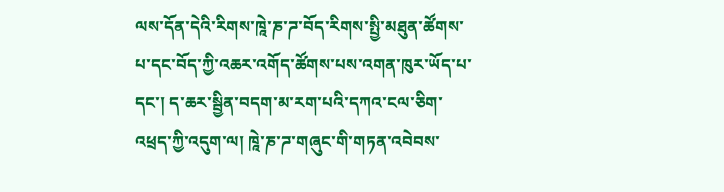ལས་དོན་དེའི་རིགས་ཁཱེ་ཎ་ཌ་བོད་རིགས་སྤྱི་མཐུན་ཚོགས་པ་དང་བོད་ཀྱི་འཆར་འགོད་ཚོགས་པས་འགན་ཁུར་ཡོད་པ་དང་། ད་ཆར་སྦྱིན་བདག་མ་རག་པའི་དཀའ་ངལ་ཅིག་འཕྲད་ཀྱི་འདུག་ལ། ཁཱེ་ཎ་ཌ་གཞུང་གི་གཏན་འབེབས་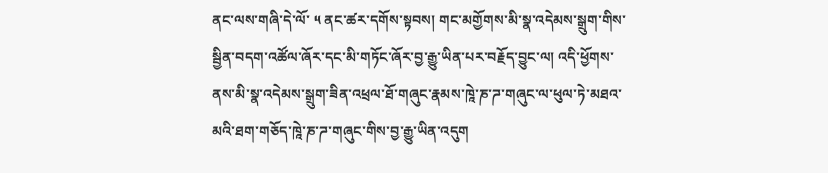ནང་ལས་གཞི་དེ་ལོ་ ༥ ནང་ཚར་དགོས་སྟབས། གང་མགྱོགས་མི་སྣ་འདེམས་སྒྲུག་གིས་སྦྱིན་བདག་འཚོལ་ཞོར་དང་མི་གཏོང་ཞོར་བྱ་རྒྱུ་ཡིན་པར་བརྗོད་བྱུང་ལ། འདི་ཕྱོགས་ནས་མི་སྣ་འདེམས་སྒྲུག་ཟིན་འཕྲལ་ཐོ་གཞུང་རྣམས་ཁཱེ་ཎ་ཌ་གཞུང་ལ་ཕུལ་ཏེ་མཐའ་མའི་ཐག་གཅོད་ཁཱེ་ཎ་ཌ་གཞུང་གིས་བྱ་རྒྱུ་ཡིན་འདུག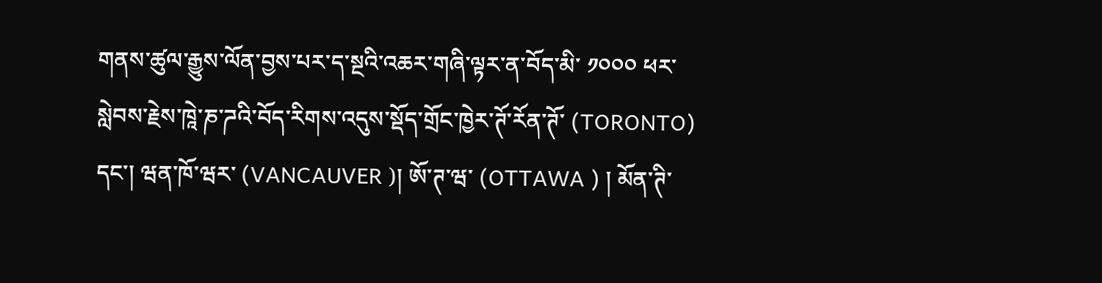གནས་ཚུལ་རྒྱུས་ལོན་བྱས་པར་ད་སྔའི་འཆར་གཞི་ལྟར་ན་བོད་མི་ ༡༠༠༠ ཕར་སླེབས་རྗེས་ཁཱེ་ཎ་ཌའི་བོད་རིགས་འདུས་སྡོད་གྲོང་ཁྱེར་ཊོ་རོན་ཊོ་ (TORONTO) དང་། ཝན་ཁོ་ཝར་ (VANCAUVER )། ཨོ་ཊ་ཝ་ (OTTAWA ) ། མོན་ཊི་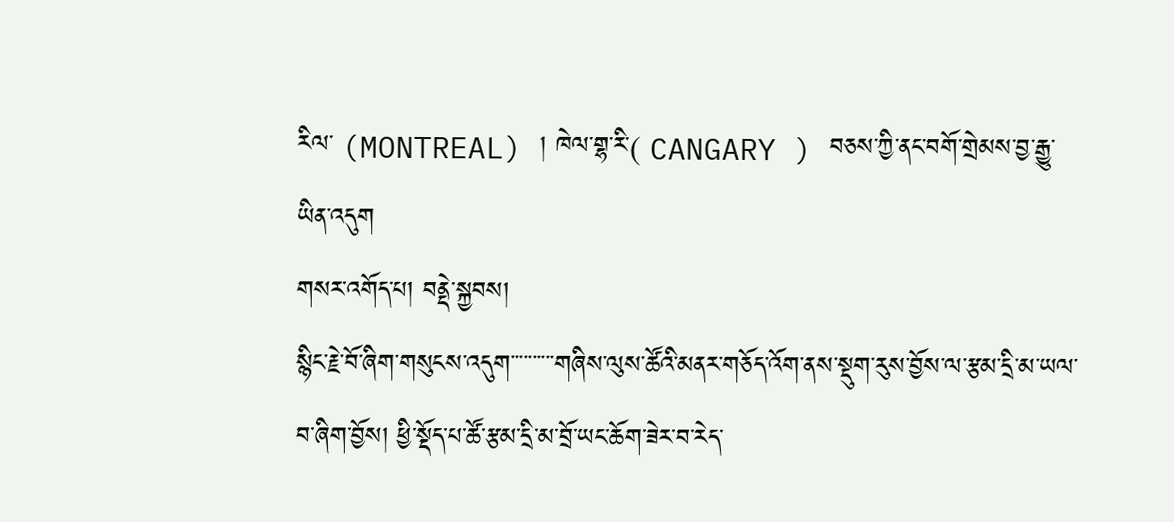རིལ་ (MONTREAL) ། ཁེལ་གྷ་རི་( CANGARY ) བཅས་ཀྱི་ནང་བགོ་གྲེམས་བྱ་རྒྱུ་ཡིན་འདུག
གསར་འགོད་པ། བནྡེ་སྐྱབས།
སྙིང་རྗེ་བོ་ཞིག་གསུངས་འདུག་་་་་་་་་་གཞིས་ལུས་ཚོའི་མནར་གཅོད་འོག་ནས་སྡུག་རུས་བྱོས་ལ་རྩམ་དྲི་མ་ཡལ་བ་ཞིག་བྱོས། ཕྱི་སྡོད་པ་ཚོ་རྩམ་དྲི་མ་བྲོ་ཡང་ཆོག་ཟེར་བ་རེད་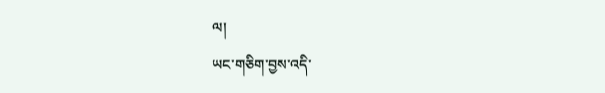ལ།
ཡང་གཅིག་བྱས་འདི་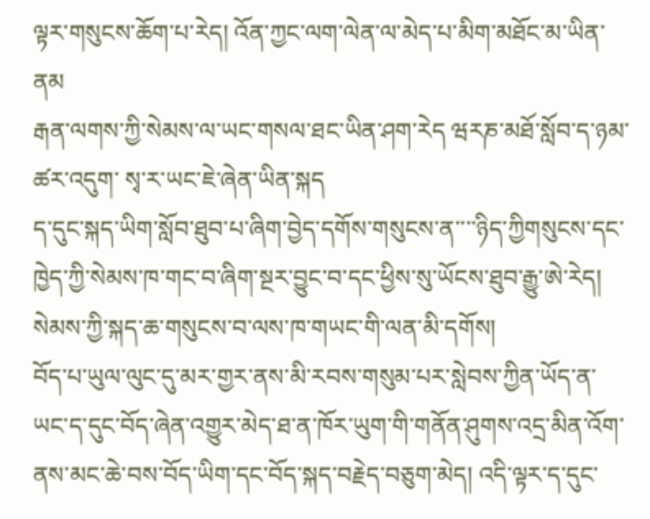ལྟར་གསུངས་ཆོག་པ་རེད། འོན་ཀྱང་ལག་ལེན་ལ་མེད་པ་མིག་མཐོང་མ་ཡིན་ནམ
རྒན་ལགས་ཀྱི་སེམས་ལ་ཡང་གསལ་ཐང་ཡིན་ཤག་རེད ཝརཎ་མཐོ་སློབ་ད་ཉམ་ཚར་འདུག་ སྭ་ར་ཡང་ཇེ་ཞེན་ཡིན་སྐད
ད་དུང་སྐད་ཡིག་སློབ་ཐུབ་པ་ཞིག་བྱེད་དགོས་གསུངས་ན་་་་ཉིད་ཀྱིགསུངས་དང་ཁྱེད་ཀྱི་སེམས་ཁ་གང་བ་ཞིག་སྔར་བྱུང་བ་དང་ཕྱིས་སུ་ཡོངས་ཐུབ་རྒྱུ་ཨེ་རེད།
སེམས་ཀྱི་སྐད་ཆ་གསུངས་བ་ལས་ཁ་གཡང་གི་ལན་མི་དགོས།
བོད་པ་ཡུལ་ལུང་དུ་མར་གྱར་ནས་མི་རབས་གསུམ་པར་སླེབས་ཀྱིན་ཡོད་ན་ཡང་ད་དུང་བོད་ཞེན་འགྱུར་མེད་ཐ་ན་ཁོར་ཡུག་གི་གནོན་ཤུགས་འདྲ་མིན་འོག་ནས་མང་ཆེ་བས་བོད་ཡིག་དང་བོད་སྐད་བརྗེད་བཅུག་མེད། འདི་ལྟར་ད་དུང་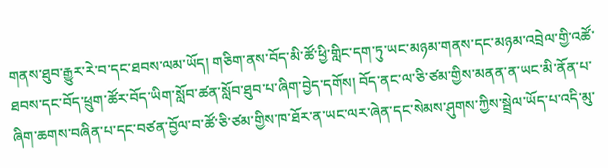གནས་ཐུབ་རྒྱུར་རེ་བ་དང་ཐབས་ལམ་ཡོད། གཅིག་ནས་བོད་མི་ཚོ་ཕྱི་གླིང་དག་ཏུ་ཡང་མཉམ་གནས་དང་མཉམ་འབྲེལ་གྱི་འཚོ་ཐབས་དང་བོད་ཕྲུག་ཚོར་བོད་ཡིག་སློབ་ཚན་སློབ་ཐུབ་པ་ཞིག་བྱེད་དགོས། བོད་ནང་ལ་ཅི་ཙམ་གྱིས་མནན་ན་ཡང་མི་ནོན་པ་ཞིག་ཆགས་བཞིན་པ་དང་བཙན་བྱོལ་བ་ཚོ་ཅི་ཙམ་གྱིས་ཁ་ཐོར་ན་ཡང་ལར་ཞེན་དང་སེམས་ཤུགས་ཀྱིས་སྦྲེལ་ཡོད་པ་འདི་མུ་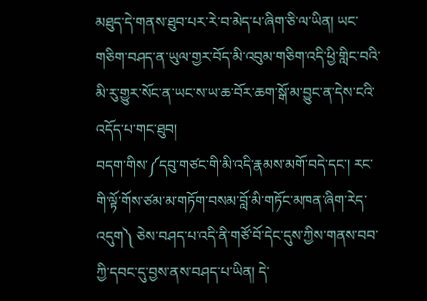མཐུད་དེ་གནས་ཐུབ་པར་རེ་བ་མེད་པ་ཞིག་ཅི་ལ་ཡིན། ཡང་གཅིག་བཤད་ན་ཡུལ་གྱར་བོད་མི་འབུམ་གཅིག་འདི་ཕྱི་གླིང་བའི་མི་རུ་གྱུར་སོང་ན་ཡང་ས་ཡ་ཆ་བོར་ཆག་སྒོ་མ་བྱུང་ན་དེས་ངའི་འདོད་པ་གང་ཐུབ།
བདག་གིས་༼དབུ་གཙང་གི་མི་འདི་རྣམས་མགོ་བདེ་དང་། རང་གི་ལྟོ་གོས་ཙམ་མ་གཏོག་བསམ་བློ་མི་གཏོང་མཁན་ཞིག་རེད་འདུག༽ ཅེས་བཤད་པ་འདི་ནི་གཙོ་བོ་དེང་དུས་ཀྱིས་གནས་བབ་ཀྱི་དབང་དུ་བྱས་ནས་བཤད་པ་ཡིན། དེ་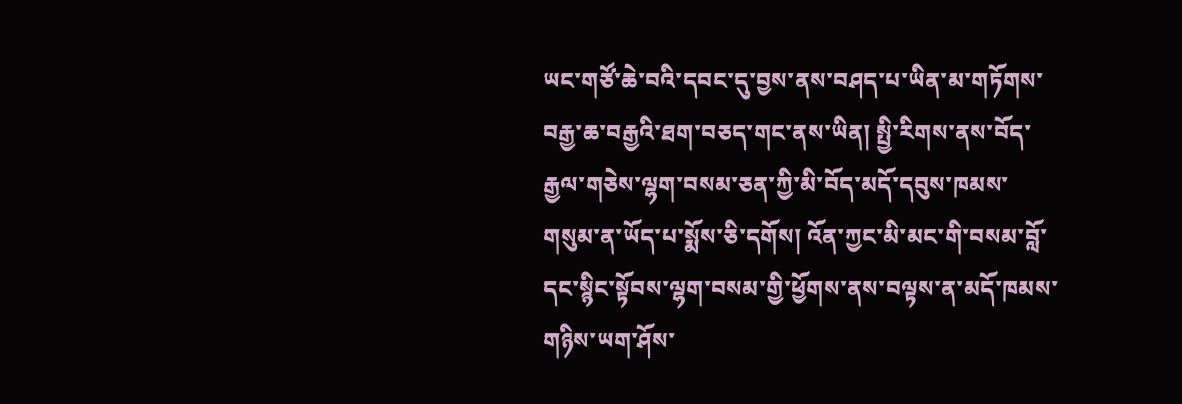ཡང་གཙོ་ཆེ་བའི་དབང་དུ་བྱས་ནས་བཤད་པ་ཡིན་མ་གཏོགས་བརྒྱ་ཆ་བརྒྱའི་ཐག་བཅད་གང་ནས་ཡིན། སྤྱི་རིགས་ནས་བོད་རྒྱལ་གཅེས་ལྷག་བསམ་ཅན་ཀྱི་མི་བོད་མདོ་དབུས་ཁམས་གསུམ་ན་ཡོད་པ་སྨོས་ཅི་དགོས། འོན་ཀྱང་མི་མང་གི་བསམ་བློ་དང་སྙིང་སྟོབས་ལྷག་བསམ་གྱི་ཕྱོགས་ནས་བལྟས་ན་མདོ་ཁམས་གཉིས་ཡག་ཤོས་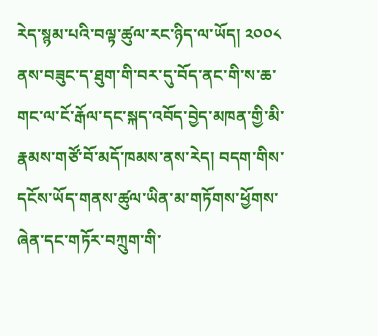རེད་སྙམ་པའི་བལྟ་ཚུལ་རང་ཉིད་ལ་ཡོད། ༢༠༠༨ ནས་བཟུང་ད་ཐུག་གི་བར་དུ་བོད་ནང་གི་ས་ཆ་གང་ལ་ངོ་རྒོལ་དང་སྐད་འབོད་བྱེད་མཁན་གྱི་མི་རྣམས་གཙོ་བོ་མདོ་ཁམས་ནས་རེད། བདག་གིས་དངོས་ཡོད་གནས་ཚུལ་ཡིན་མ་གཏོགས་ཕྱོགས་ཞེན་དང་གཏོར་བཀྲུག་གི་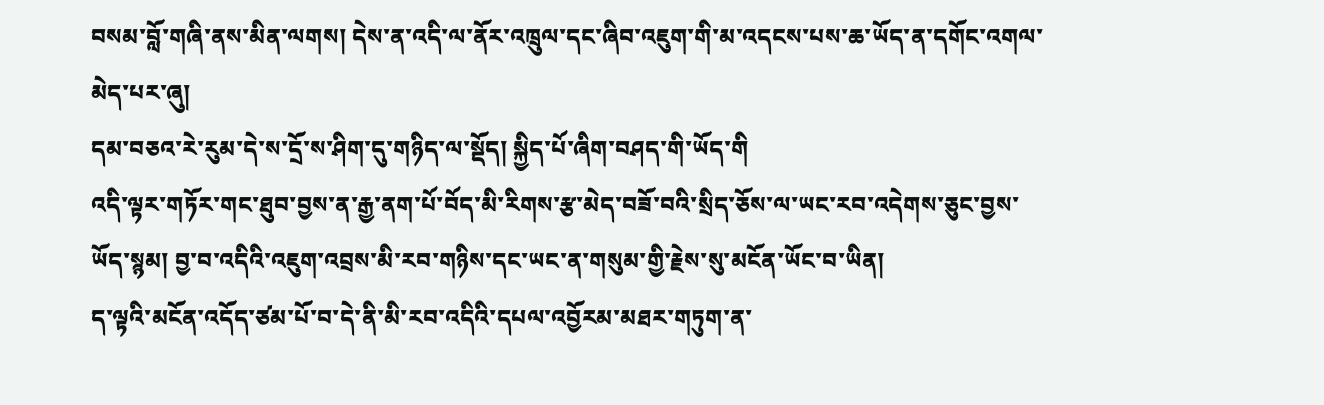བསམ་བློ་གཞི་ནས་མིན་ལགས། དེས་ན་འདི་ལ་ནོར་འཁྲུལ་དང་ཞིབ་འཇུག་གི་མ་འདངས་པས་ཆ་ཡོད་ན་དགོང་འགལ་མེད་པར་ཞུ།
དམ་བཅའ་རེ་རུམ་དེ་ས་དྲོ་ས་ཤིག་དུ་གཉིད་ལ་སྡོད། སྐྱིད་པོ་ཞིག་བཤད་གི་ཡོད་གི
འདི་ལྟར་གཏོར་གང་ཐུབ་བྱས་ན་རྒྱ་ནག་པོ་བོད་མི་རིགས་རྩ་མེད་བཟོ་བའི་སྲིད་ཅོས་ལ་ཡང་རབ་འདེགས་ཅུང་བྱས་ཡོད་སྙམ། བྱ་བ་འདིའི་འཇུག་འབྲས་མི་རབ་གཉིས་དང་ཡང་ན་གསུམ་གྱི་རྗེས་སུ་མངོན་ཡོང་བ་ཡིན།
ད་ལྟའི་མངོན་འདོད་ཙམ་པོ་བ་དེ་ནི་མི་རབ་འདིའི་དཔལ་འབྱོརམ་མཐར་གཏུག་ན་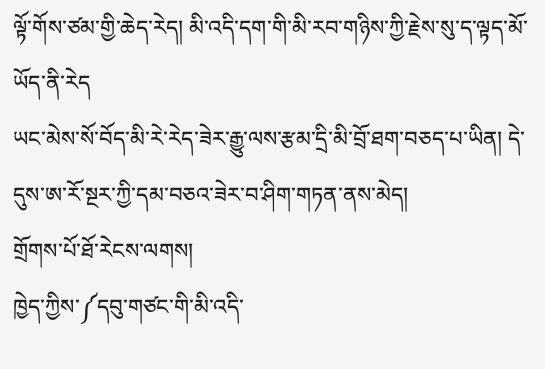ལྟོ་གོས་ཙམ་གྱི་ཆེད་རེད། མི་འདི་དག་གི་མི་རབ་གཉིས་ཀྱི་རྗེས་སུ་ད་ལྟད་མོ་ཡོད་ནི་རེད
ཡང་མེས་སོ་བོད་མི་རེ་རེད་ཟེར་རྒྱུ་ལས་རྩམ་དྲི་མི་བྲོ་ཐག་བཅད་པ་ཡིན། དེ་དུས་ཨ་རོ་སྔར་ཀྱི་དམ་བཅའ་ཟེར་བ་ཤིག་གཏན་ནས་མེད།
གྲོགས་པོ་ཐོ་རེངས་ལགས།
ཁྱེད་ཀྱིས་༼དབུ་གཙང་གི་མི་འདི་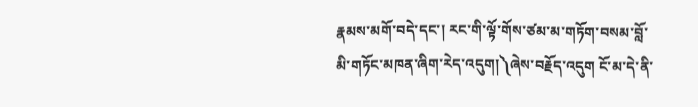རྣམས་མགོ་བདེ་དང་། རང་གི་ལྟོ་གོས་ཙམ་མ་གཏོག་བསམ་བློ་མི་གཏོང་མཁན་ཞིག་རེད་འདུག།༽ཞེས་བརྗོད་འདུག ངོ་མ་དེ་ནི་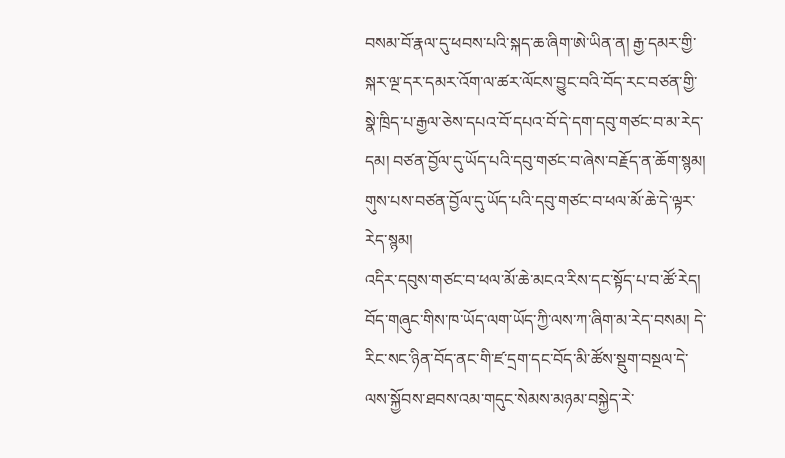བསམ་བོ་རྣལ་དུ་ཕབས་པའི་སྐད་ཆ་ཞིག་ཨེ་ཡིན་ན། རྒྱ་དམར་གྱི་སྐར་ལྔ་དར་དམར་འོག་ལ་ཚར་ལོངས་བྱུང་བའི་བོད་རང་བཙན་གྱི་སྣེ་ཁྲིད་པ་རྒྱལ་ཅེས་དཔའ་བོ་དཔའ་བོ་དེ་དག་དབུ་གཙང་བ་མ་རེད་དམ། བཙན་བྱོལ་དུ་ཡོད་པའི་དབུ་གཙང་བ་ཞེས་བརྗོད་ན་ཆོག་སྙམ། གུས་པས་བཙན་བྱོལ་དུ་ཡོད་པའི་དབུ་གཙང་བ་ཕལ་མོ་ཆེ་དེ་ལྟར་རེད་སྙམ།
འདིར་དབུས་གཙང་བ་ཕལ་མོ་ཆེ་མངའ་རིས་དང་སྟོད་པ་བ་ཚོ་རེད།
བོད་གཞུང་གིས་ཁ་ཡོད་ལག་ཡོད་ཀྱི་ལས་ཀ་ཞིག་མ་རེད་བསམ། དེ་རིང་སང་ཉིན་བོད་ནང་གི་ཛ་དྲག་དང་བོད་མི་ཚོས་སྡུག་བསྔལ་དེ་ལས་སྐྱོབས་ཐབས་འམ་གདུང་སེམས་མཉམ་བསྐྱེད་རེ་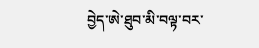བྱེད་ཨེ་ཐུབ་མི་བལྟ་བར་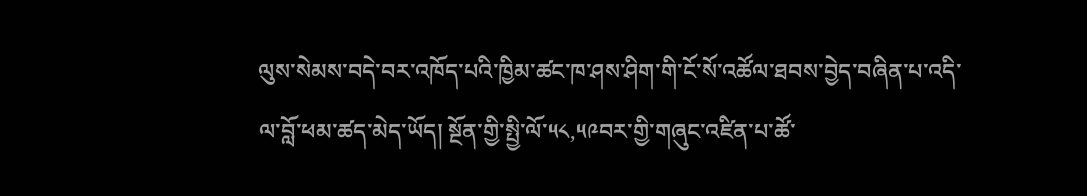ལུས་སེམས་བདེ་བར་འཁོད་པའི་ཁྱིམ་ཚང་ཁ་ཤས་ཤིག་གི་ངོ་སོ་འཚོལ་ཐབས་བྱེད་བཞིན་པ་འདི་ལ་བློ་ཕམ་ཚད་མེད་ཡོད། སྔོན་གྱི་སྤྱི་ལོ་༥༨,༥༩བར་གྱི་གཞུང་འཛིན་པ་ཚོ་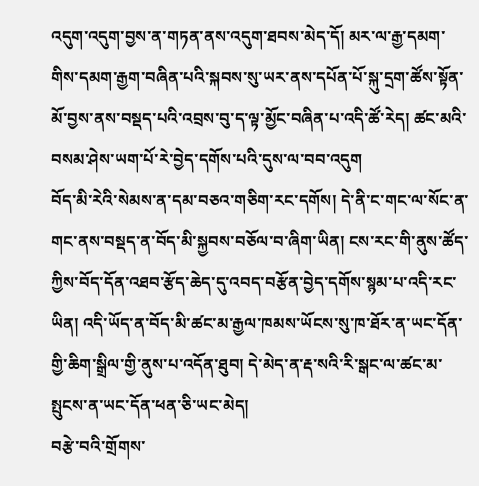འདུག་འདུག་བྱས་ན་གཏན་ནས་འདུག་ཐབས་མེད་དོ། མར་ལ་རྒྱ་དམག་གིས་དམག་རྒྱག་བཞིན་པའི་སྐབས་སུ་ཡར་ནས་དཔོན་པོ་སྐུ་དྲག་ཚོས་སྟོན་མོ་བྱས་ནས་བསྡད་པའི་འབྲས་བུ་ད་ལྟ་མྱོང་བཞིན་པ་འདི་ཚོ་རེད། ཚང་མའི་བསམ་ཤེས་ཡག་པོ་རེ་བྱེད་དགོས་པའི་དུས་ལ་བབ་འདུག
བོད་མི་རེའི་སེམས་ན་དམ་བཅའ་གཅིག་རང་དགོས། དེ་ནི་ང་གང་ལ་སོང་ན་གང་ནས་བསྡད་ན་བོད་མི་སྐྱབས་བཅོལ་བ་ཞིག་ཡིན། ངས་རང་གི་ནུས་ཚོད་ཀྱིས་བོད་དོན་འཐབ་རྩོད་ཆེད་དུ་འབད་བརྩོན་བྱེད་དགོས་སྙམ་པ་འདི་རང་ཡིན། འདི་ཡོད་ན་བོད་མི་ཚང་མ་རྒྱལ་ཁམས་ཡོངས་སུ་ཁ་ཐོར་ན་ཡང་དོན་གྱི་ཆིག་སྒྲིལ་གྱི་ནུས་པ་འདོན་ཐུབ། དེ་མེད་ན་རྡ་སའི་རི་སྒང་ལ་ཚང་མ་སྤུངས་ན་ཡང་དོན་ཕན་ཅི་ཡང་མེད།
བརྩེ་བའི་གྲོགས་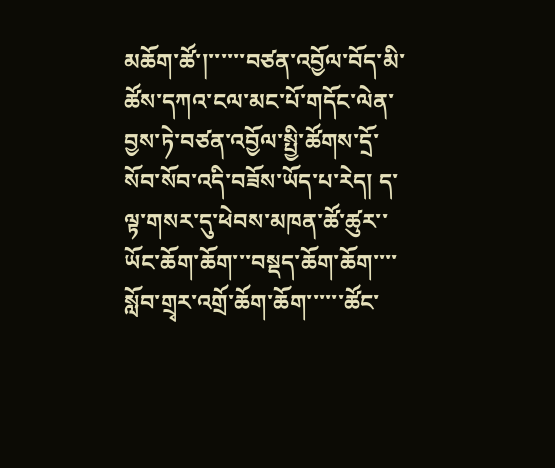མཆོག་ཚོ་།་་་་་་བཙན་འབྱོལ་བོད་མི་ཚོས་དཀའ་ངལ་མང་པོ་གདོང་ལེན་བྱས་ཏེ་བཙན་འབྱོལ་སྤྱི་ཚོགས་དྲོ་སོབ་སོབ་འདི་བཟོས་ཡོད་པ་རེད། ད་ལྟ་གསར་དུ་ཕེབས་མཁན་ཚོ་ཚུར་་ཡོང་ཆོག་ཆོག་་་བསྡད་ཆོག་ཆོག་་་་སློབ་གྲྭར་འགྲོ་ཆོག་ཆོག་་་་་་ཚོང་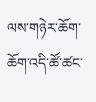ལས་གཉེར་ཆོག་ཆོག་འདི་ཚོ་ཚང་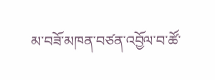མ་བཟོ་མཁན་བཙན་འབྱོལ་བ་ཚོ་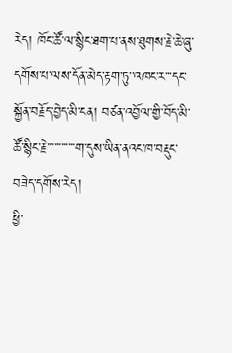རེད། ཁོང་ཚོ་ལ་སྙིང་ཐག་པ་ནས་ཐུགས་རྗེ་ཆེ་ཞུ་དགོས་པ་ལས་དོན་མེད་རྟག་ཏུ་་འཁང་ར་་་དང་སྐྱོན་བརྗོད་བྱེད་མི་ངན། བཙན་འབྱོལ་གྱི་བོད་མི་ཚོ་སྙིང་རྗེ་་་་་་་་་་་་ག་དུས་ཡིན་ནའང་ཁ་བརྡུང་བཟེད་དགོས་རེད།
ཕྱི་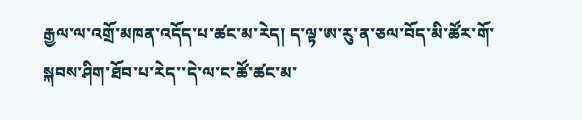རྒྱལ་ལ་འགྲོ་མཁན་འདོད་པ་ཚང་མ་རེད། ད་ལྟ་ཨ་རུ་ན་ཅལ་བོད་མི་ཚོར་གོ་སྐབས་ཤིག་ཐོབ་པ་རེད་་དེ་ལ་ང་ཚོ་ཚང་མ་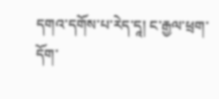དགའ་དགོས་པ་རེད་དཱ། ང་རྒྱལ་ཕྲག་དོག་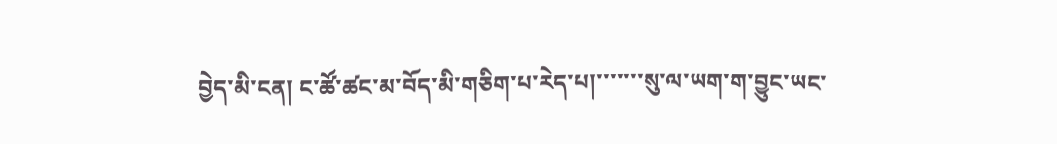བྱེད་མི་ངན། ང་ཚོ་ཚང་མ་བོད་མི་གཅིག་པ་རེད་པ།་་་་་་་སུ་ལ་ཡག་ག་བྱུང་ཡང་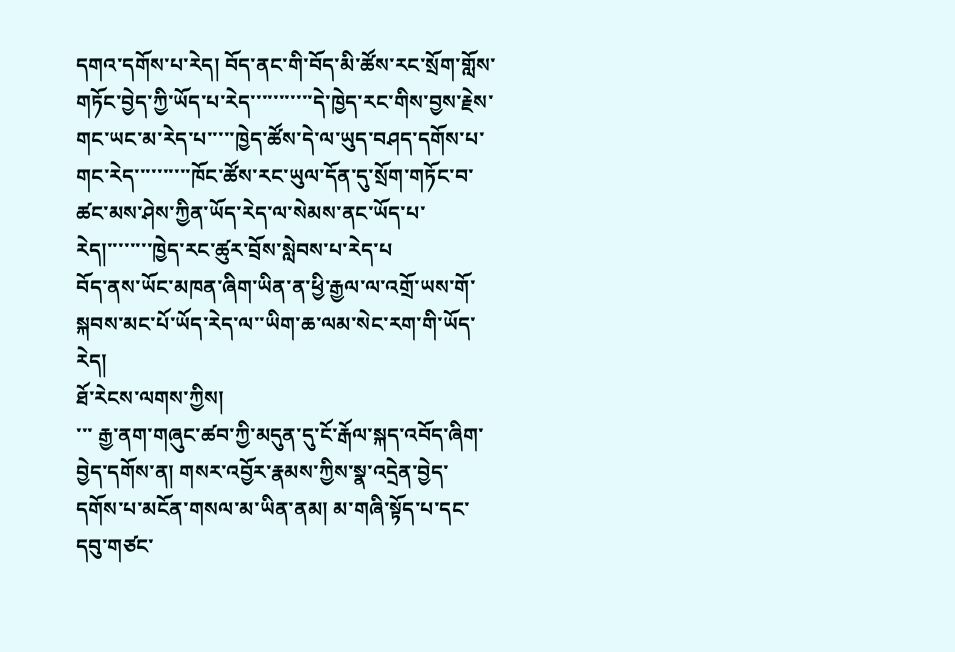དགའ་དགོས་པ་རེད། བོད་ནང་གི་བོད་མི་ཚོས་རང་སྲོག་གློས་གཏོང་བྱེད་ཀྱི་ཡོད་པ་རེད་་་་་་་་་་་དེ་ཁྱེད་རང་གིས་བྱས་རྗེས་གང་ཡང་མ་རེད་པ་་་་་ཁྱེད་ཚོས་དེ་ལ་ཡུད་བཤད་དགོས་པ་གང་རེད་་་་་་་་་་ཁོང་ཚོས་རང་ཡུལ་དོན་དུ་སྲོག་གཏོང་བ་ཚང་མས་ཤེས་ཀྱིན་ཡོད་རེད་ལ་སེམས་ནང་ཡོད་པ་རེད།་་་་་་་་ཁྱེད་རང་ཚུར་བྲོས་སླེབས་པ་རེད་པ
བོད་ནས་ཡོང་མཁན་ཞིག་ཡིན་ན་ཕྱི་རྒྱལ་ལ་འགྲོ་ཡས་གོ་སྐབས་མང་པོ་ཡོད་རེད་ལ་་ཡིག་ཆ་ལམ་སེང་རག་གི་ཡོད་རེད།
ཐོ་རེངས་ལགས་ཀྱིས།
་་་ རྒྱ་ནག་གཞུང་ཚབ་ཀྱི་མདུན་དུ་ངོ་རྒོལ་སྐད་འབོད་ཞིག་བྱེད་དགོས་ན། གསར་འབྱོར་རྣམས་ཀྱིས་སྣ་འདྲེན་བྱེད་དགོས་པ་མངོན་གསལ་མ་ཡིན་ནམ། མ་གཞི་སྟོད་པ་དང་དབུ་གཙང་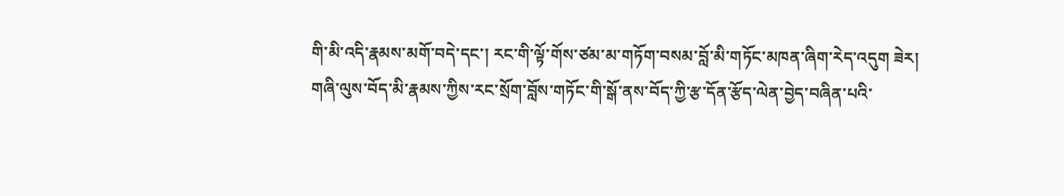གི་མི་འདི་རྣམས་མགོ་བདེ་དང་། རང་གི་ལྟོ་གོས་ཙམ་མ་གཏོག་བསམ་བློ་མི་གཏོང་མཁན་ཞིག་རེད་འདུག ཟེར།
གཞི་ལུས་བོད་མི་རྣམས་ཀྱིས་རང་སྲོག་བློས་གཏོང་གི་སྒོ་ནས་བོད་ཀྱི་རྩ་དོན་རྩོད་ལེན་བྱེད་བཞིན་པའི་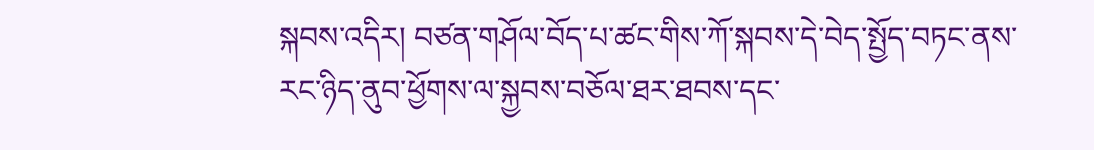སྐབས་འདིར། བཙན་གཤོལ་བོད་པ་ཚང་གིས་ཀོ་སྐབས་དེ་བེད་སྤྱོད་བཏང་ནས་རང་ཉིད་ནུབ་ཕྱོགས་ལ་སྐྱབས་བཅོལ་ཐར་ཐབས་དང་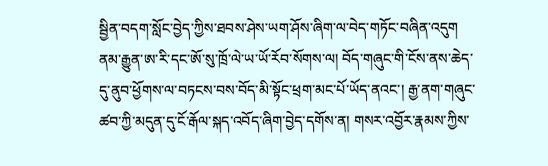སྦྱིན་བདག་སློང་བྱེད་ཀྱིས་ཐབས་ཤེས་ཡག་ཤོས་ཞིག་ལ་བེད་གཏོང་བཞིན་འདུག
ནམ་རྒྱུན་ཨ་རི་དང་ཨོ་སུ་ཁྲོ་ལེ་ཡ་ཡོ་རོབ་སོགས་ལ། བོད་གཞུང་གི་ངོས་ནས་ཆེད་དུ་ནུབ་ཕྱོགས་ལ་བཏངས་བས་བོད་མི་སྟོང་ཕྲག་མང་པོ་ཡོད་ནའང་། རྒྱ་ནག་གཞུང་ཚབ་ཀྱི་མདུན་དུ་ངོ་རྒོལ་སྐད་འབོད་ཞིག་བྱེད་དགོས་ན། གསར་འབྱོར་རྣམས་ཀྱིས་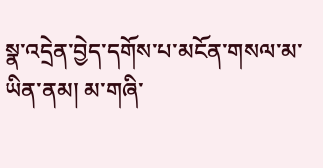སྣ་འདྲེན་བྱེད་དགོས་པ་མངོན་གསལ་མ་ཡིན་ནམ། མ་གཞི་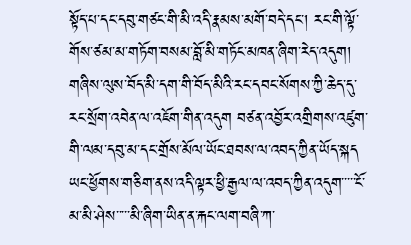སྟོད་པ་དང་དབུ་གཙང་གི་མི་འདི་རྣམས་མགོ་བདེ་དང་། རང་གི་ལྟོ་གོས་ཙམ་མ་གཏོག་བསམ་བློ་མི་གཏོང་མཁན་ཞིག་རེད་འདུག།
གཞིས་ལུས་བོད་མི་དག་གི་བོད་མིའི་རང་དབང་སོགས་ཀྱི་ཆེད་དུ་རང་སྲོག་འབེན་ལ་འཇོག་གིན་འདུག བཙན་འབྱོར་འགྲིགས་འཛུག་གི་ལམ་དབུ་མ་དང་གྲོས་མོལ་ཡོང་ཐབས་ལ་འབད་ཀྱིན་ཡོད་སྐད ཡང་ཕྱོགས་གཅིག་ནས་འདི་ལྟར་ཕྱི་རྒྱལ་ལ་འབད་ཀྱིན་འདུག་་་་་ངོ་མ་མི་ཤེས་་་་་མི་ཞིག་ཡིན་ན་རྐང་ལག་བཞི་ཀ་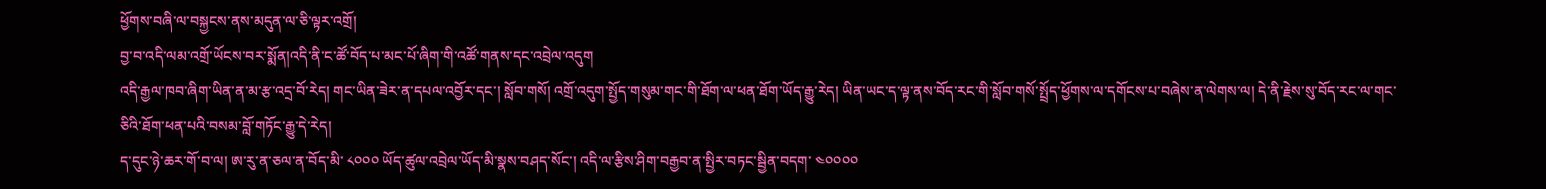ཕྱོགས་བཞི་ལ་བསྐྱངས་ནས་མདུན་ལ་ཅི་ལྟར་འགྲོ།
བྱ་བ་འདི་ལམ་འགྲོ་ཡོངས་བར་སྨོན།འདི་ནི་ང་ཚོ་བོད་པ་མང་པོ་ཞིག་གི་འཚོ་གནས་དང་འབྲེལ་འདུག
འདི་རྒྱལ་ཁབ་ཞིག་ཡིན་ན་མ་རྩ་འདྲ་བོ་རེད། གང་ཡིན་ཟེར་ན་དཔལ་འབྱོར་དང་། སློབ་གསོ། འགྲོ་འདུག་སྤྱོད་གསུམ་གང་གི་ཐོག་ལ་ཕན་ཐོག་ཡོད་རྒྱུ་རེད། ཡིན་ཡང་ད་ལྟ་ནས་བོད་རང་གི་སློབ་གསོ་སྤྲོད་ཕྱོགས་ལ་དགོངས་པ་བཞེས་ན་ལེགས་ལ། དེ་ནི་རྗེས་སུ་བོད་རང་ལ་གང་ཅིའི་ཐོག་ཕན་པའི་བསམ་བློ་གཏོང་རྒྱུ་དེ་རེད།
ད་དུང་ཉེ་ཆར་གོ་བ་ལ། ཨ་རུ་ན་ཅལ་ན་བོད་མི་ ༨༠༠༠ ཡོད་ཚུལ་འབྲེལ་ཡོད་མི་སྣས་བཤད་སོང་། འདི་ལ་རྩིས་ཤིག་བརྒྱབ་ན་སྤྱིར་བཏང་སྦྱིན་བདག་ ༤༠༠༠༠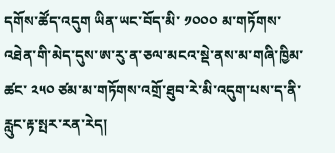དགོས་ཚོད་འདུག ཡིན་ཡང་བོད་མི་ ༡༠༠༠ མ་གཏོགས་འཐེན་གི་མེད་དུས་ཨ་རུ་ན་ཅལ་མངའ་སྡེ་ནས་མ་གཞི་ཁྱིམ་ཚང་ ༢༥༠ ཙམ་མ་གཏོགས་འགྲོ་ཐུབ་རེ་མི་འདུག་པས་ད་ནི་རླུང་རྟ་སྤར་རན་རེད།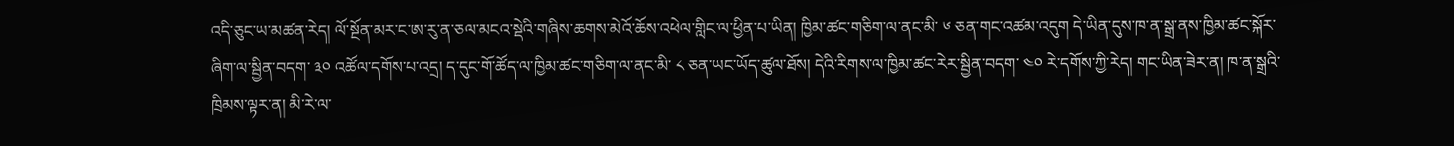འདི་ཅུང་ཡ་མཚན་རེད། ལོ་སྔོན་མར་ང་ཨ་རུ་ན་ཅལ་མངའ་སྡེའི་གཞིས་ཆགས་མེའོ་ཆོས་འཕེལ་གླིང་ལ་ཕྱིན་པ་ཡིན། ཁྱིམ་ཚང་གཅིག་ལ་ནང་མི་ ༦ ཅན་གང་འཚམ་འདུག དེ་ཡིན་དུས་ཁ་ན་སྒྲ་ནས་ཁྱིམ་ཚང་སྐོར་ཞིག་ལ་སྦྱིན་བདག་ ༣༠ འཚོལ་དགོས་པ་འདྲ། ད་དུང་གོ་ཚོད་ལ་ཁྱིམ་ཚང་གཅིག་ལ་ནང་མི་ ༨ ཅན་ཡང་ཡོད་ཚུལ་ཐོས། དེའི་རིགས་ལ་ཁྱིམ་ཚང་རེར་སྦྱིན་བདག་ ༤༠ རེ་དགོས་ཀྱི་རེད། གང་ཡིན་ཟེར་ན། ཁ་ན་སྒྲའི་ཁྲིམས་ལྟར་ན། མི་རེ་ལ་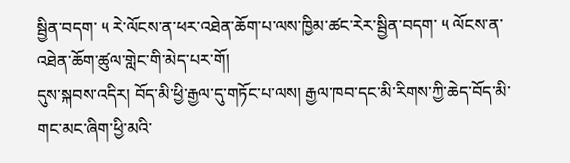སྦྱིན་བདག་ ༥ རེ་ལོངས་ན་ཕར་འཐེན་ཆོག་པ་ལས་ཁྱིམ་ཚང་རེར་སྦྱིན་བདག་ ༥ ལོངས་ན་འཐེན་ཆོག་ཚུལ་གླེང་གི་མེད་པར་གོ།
དུས་སྐབས་འདིར། བོད་མི་ཕྱི་རྒྱལ་དུ་གཏོང་པ་ལས། རྒྱལ་ཁབ་དང་མི་རིགས་ཀྱི་ཆེད་བོད་མི་གང་མང་ཞིག་ཕྱི་མའི་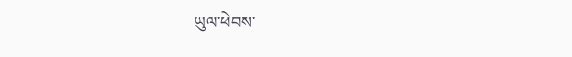ཡུལ་ཕེབས་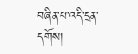བཞིན་པ་འདི་དྲན་དགོས།